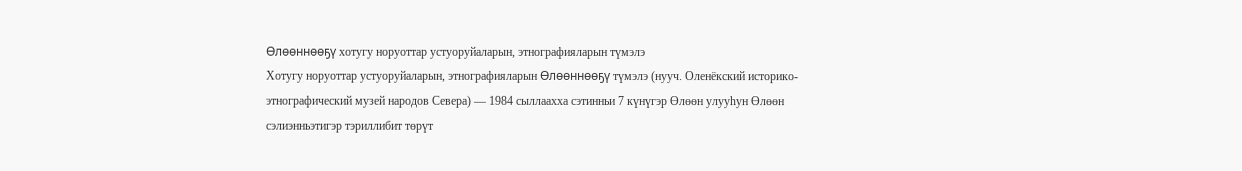Өлөөннөөҕү хотугу норуоттар устуоруйаларын, этнографияларын түмэлэ
Хотугу норуоттар устуоруйаларын, этнографияларын Өлөөннөөҕү түмэлэ (нууч. Оленёкский историко-этнографический музей народов Севера) — 1984 сыллаахха сэтинньи 7 күнүгэр Өлөөн улууһун Өлөөн сэлиэнньэтигэр тэриллибит төрүт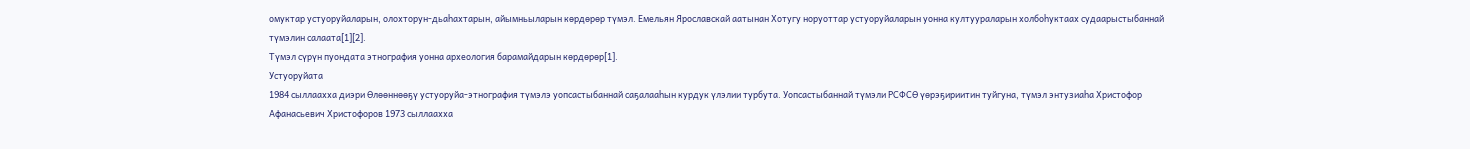омуктар устуоруйаларын, олохторун-дьаһахтарын, айымньыларын көрдөрөр түмэл. Емельян Ярославскай аатынан Хотугу норуоттар устуоруйаларын уонна култуураларын холбоһуктаах судаарыстыбаннай түмэлин салаата[1][2].
Түмэл сүрүн пуондата этнография уонна археология барамайдарын көрдөрөр[1].
Устуоруйата
1984 сыллаахха диэри Өлөөннөөҕү устуоруйа-этнография түмэлэ уопсастыбаннай саҕалааһын курдук үлэлии турбута. Уопсастыбаннай түмэли РСФСӨ үөрэҕириитин туйгуна, түмэл энтузиаһа Христофор Афанасьевич Христофоров 1973 сыллаахха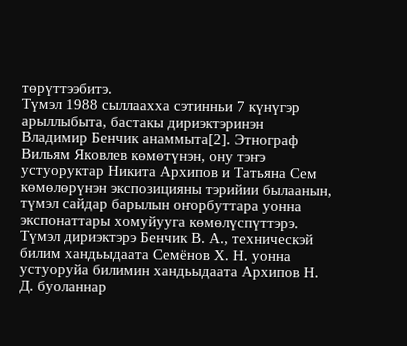төрүттээбитэ.
Түмэл 1988 сыллаахха сэтинньи 7 күнүгэр арыллыбыта, бастакы дириэктэринэн Владимир Бенчик анаммыта[2]. Этнограф Вильям Яковлев көмөтүнэн, ону тэҥэ устуоруктар Никита Архипов и Татьяна Сем көмөлөрүнэн экспозицияны тэрийии былаанын, түмэл сайдар барылын оҥорбуттара уонна экспонаттары хомуйууга көмөлүспүттэрэ.
Түмэл дириэктэрэ Бенчик В. А., техническэй билим хандьыдаата Семёнов Х. Н. уонна устуоруйа билимин хандьыдаата Архипов Н. Д. буоланнар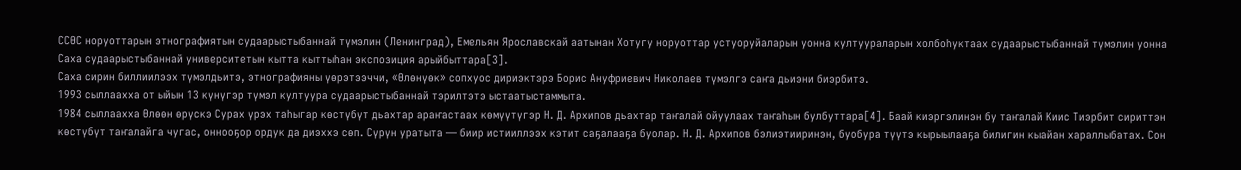ССӨС норуоттарын этнографиятын судаарыстыбаннай түмэлин (Ленинград), Емельян Ярославскай аатынан Хотугу норуоттар устуоруйаларын уонна култуураларын холбоһуктаах судаарыстыбаннай түмэлин уонна Саха судаарыстыбаннай университетын кытта кыттыһан экспозиция арыйбыттара[3].
Саха сирин биллиилээх түмэлдьитэ, этнографияны үөрэтээччи, «Өлөнүөк» сопхуос дириэктэрэ Борис Ануфриевич Николаев түмэлгэ саҥа дьиэни биэрбитэ.
1993 сыллаахха от ыйын 13 күнүгэр түмэл култуура судаарыстыбаннай тэрилтэтэ ыстаатыстаммыта.
1984 сыллаахха Өлөөн өрүскэ Сурах үрэх таһыгар көстүбүт дьахтар араҥастаах көмүүтүгэр Н. Д. Архипов дьахтар таҥалай ойуулаах таҥаһын булбуттара[4]. Баай киэргэлинэн бу таҥалай Киис Тиэрбит сириттэн көстүбүт таҥалайга чугас, оннооҕор ордук да диэххэ сөп. Сүрүн уратыта — биир истииллээх кэтит саҕалааҕа буолар. Н. Д. Архипов бэлиэтииринэн, буобура түүтэ кырыылааҕа билигин кыайан хараллыбатах. Сон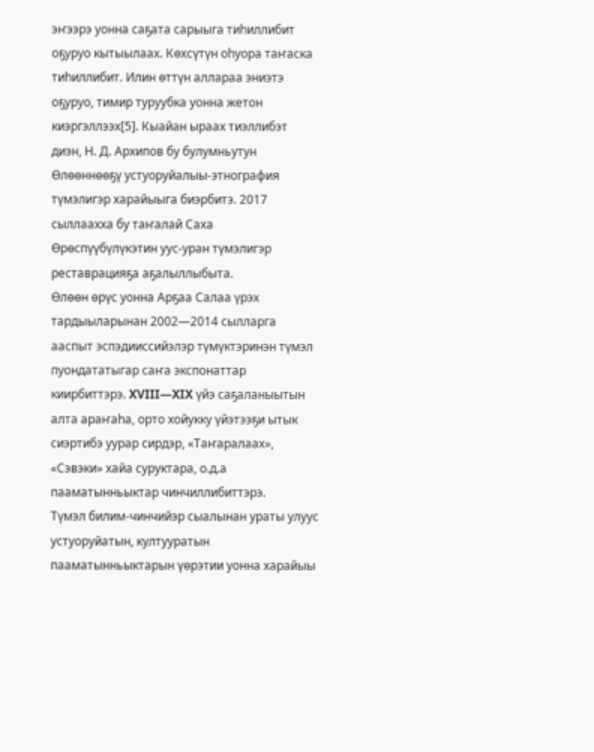эҥээрэ уонна саҕата сарыыга тиһиллибит оҕуруо кытыылаах. Көхсүтүн оһуора таҥаска тиһиллибит. Илин өттүн аллараа эниэтэ оҕуруо, тимир туруубка уонна жетон киэргэллээх[5]. Кыайан ыраах тиэллибэт диэн, Н. Д. Архипов бу булумньутун Өлөөннөөҕү устуоруйалыы-этнография түмэлигэр харайыыга биэрбитэ. 2017 сыллаахха бу таҥалай Саха Өрөспүүбүлүкэтин уус-уран түмэлигэр реставрацияҕа аҕалыллыбыта.
Өлөөн өрүс уонна Арҕаа Салаа үрэх тардыыларынан 2002—2014 сылларга ааспыт эспэдииссийэлэр түмүктэринэн түмэл пуондататыгар саҥа экспонаттар киирбиттэрэ. XVIII—XIX үйэ саҕаланыытын алта араҥаһа, орто хойукку үйэтээҕи ытык сиэртибэ уурар сирдэр, «Таҥаралаах», «Сэвэки» хайа суруктара, о.д.а пааматынньыктар чинчиллибиттэрэ.
Түмэл билим-чинчийэр сыалынан ураты улуус устуоруйатын, култууратын пааматынньыктарын үөрэтии уонна харайыы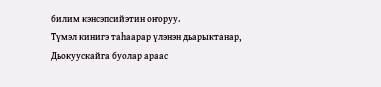билим кэнсэпсийэтин оҥоруу.
Түмэл кинигэ таһаарар үлэнэн дьарыктанар, Дьокуускайга буолар араас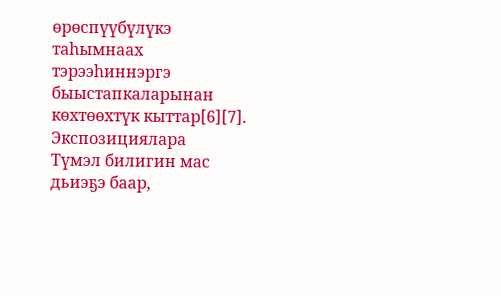өрөспүүбүлүкэ таһымнаах тэрээһиннэргэ быыстапкаларынан көхтөөхтүк кыттар[6][7].
Экспозициялара
Түмэл билигин мас дьиэҕэ баар,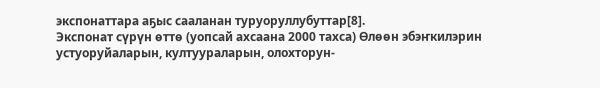экспонаттара аҕыс сааланан туруоруллубуттар[8].
Экспонат сүрүн өттө (уопсай ахсаана 2000 тахса) Өлөөн эбэҥкилэрин устуоруйаларын, култуураларын, олохторун-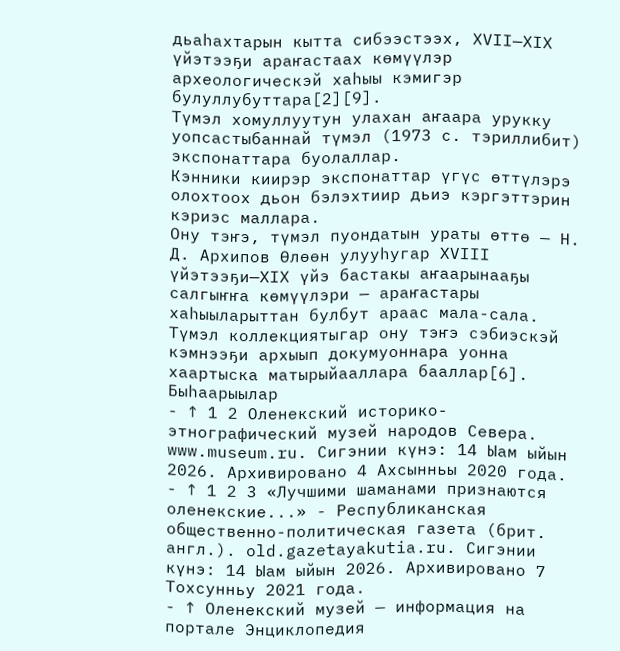дьаһахтарын кытта сибээстээх, XVII—XIX үйэтээҕи араҥастаах көмүүлэр археологическэй хаһыы кэмигэр булуллубуттара[2][9].
Түмэл хомуллуутун улахан аҥаара урукку уопсастыбаннай түмэл (1973 с. тэриллибит) экспонаттара буолаллар.
Кэнники киирэр экспонаттар үгүс өттүлэрэ олохтоох дьон бэлэхтиир дьиэ кэргэттэрин кэриэс маллара.
Ону тэҥэ, түмэл пуондатын ураты өттө — Н. Д. Архипов Өлөөн улууһугар XVIII үйэтээҕи—XIX үйэ бастакы аҥаарынааҕы салгыҥҥа көмүүлэри — араҥастары хаһыыларыттан булбут араас мала-сала.
Түмэл коллекциятыгар ону тэҥэ сэбиэскэй кэмнээҕи архыып докумуоннара уонна хаартыска матырыйааллара бааллар[6].
Быһаарыылар
- ↑ 1 2 Оленекский историко-этнографический музей народов Севера. www.museum.ru. Сигэнии күнэ: 14 Ыам ыйын 2026. Архивировано 4 Ахсынньы 2020 года.
- ↑ 1 2 3 «Лучшими шаманами признаются оленекские...» - Республиканская общественно-политическая газета (брит. англ.). old.gazetayakutia.ru. Сигэнии күнэ: 14 Ыам ыйын 2026. Архивировано 7 Тохсунньу 2021 года.
- ↑ Оленекский музей — информация на портале Энциклопедия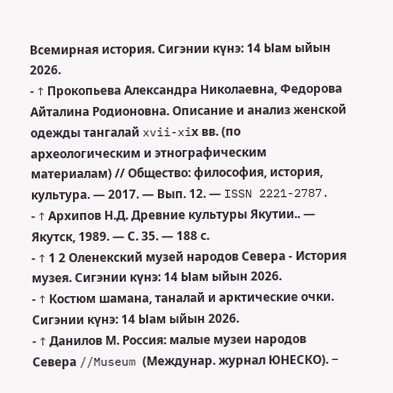Всемирная история. Сигэнии күнэ: 14 Ыам ыйын 2026.
- ↑ Прокопьева Александра Николаевна, Федорова Айталина Родионовна. Описание и анализ женской одежды тангалай xvii-xiх вв. (по археологическим и этнографическим материалам) // Общество: философия, история, культура. — 2017. — Вып. 12. — ISSN 2221-2787.
- ↑ Архипов Н.Д. Древние культуры Якутии.. — Якутск, 1989. — С. 35. — 188 с.
- ↑ 1 2 Оленекский музей народов Севера - История музея. Сигэнии күнэ: 14 Ыам ыйын 2026.
- ↑ Костюм шамана, таналай и арктические очки. Сигэнии күнэ: 14 Ыам ыйын 2026.
- ↑ Данилов М. Россия: малые музеи народов Севера //Museum (Междунар. журнал ЮНЕСКО). −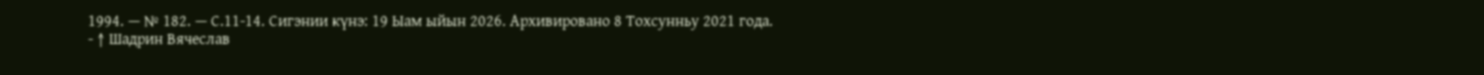1994. — № 182. — С.11-14. Сигэнии күнэ: 19 Ыам ыйын 2026. Архивировано 8 Тохсунньу 2021 года.
- ↑ Шадрин Вячеслав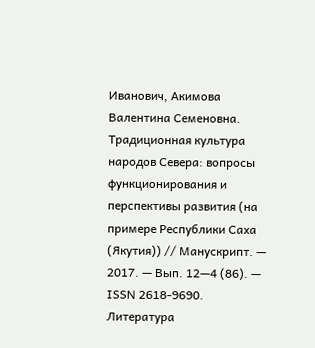Иванович, Акимова Валентина Семеновна. Традиционная культура народов Севера: вопросы функционирования и перспективы развития (на примере Республики Саха (Якутия)) // Манускрипт. — 2017. — Вып. 12—4 (86). — ISSN 2618-9690.
Литература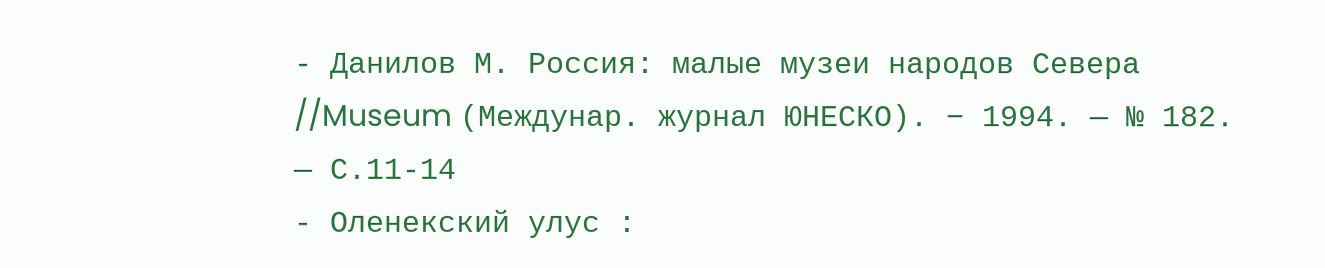- Данилов М. Россия: малые музеи народов Севера //Museum (Междунар. журнал ЮНЕСКО). − 1994. — № 182. — С.11-14
- Оленекский улус :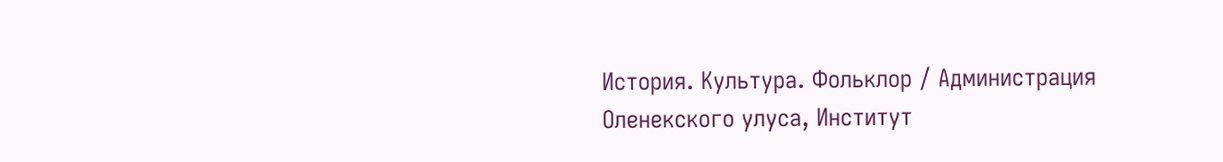История. Культура. Фольклор / Администрация Оленекского улуса, Институт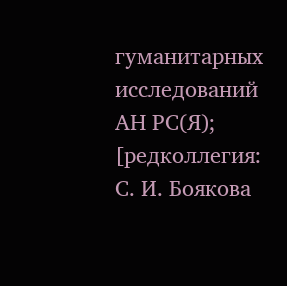гуманитарных исследований АН РС(Я); [редколлегия: С. И. Боякова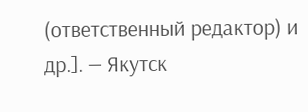(ответственный редактор) и др.]. — Якутск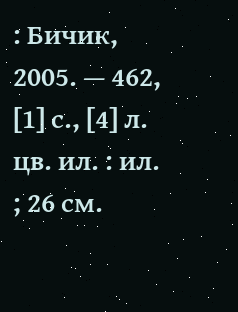: Бичик, 2005. — 462, [1] с., [4] л. цв. ил. : ил. ; 26 см.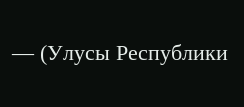— (Улусы Республики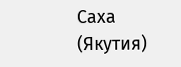Саха (Якутия)